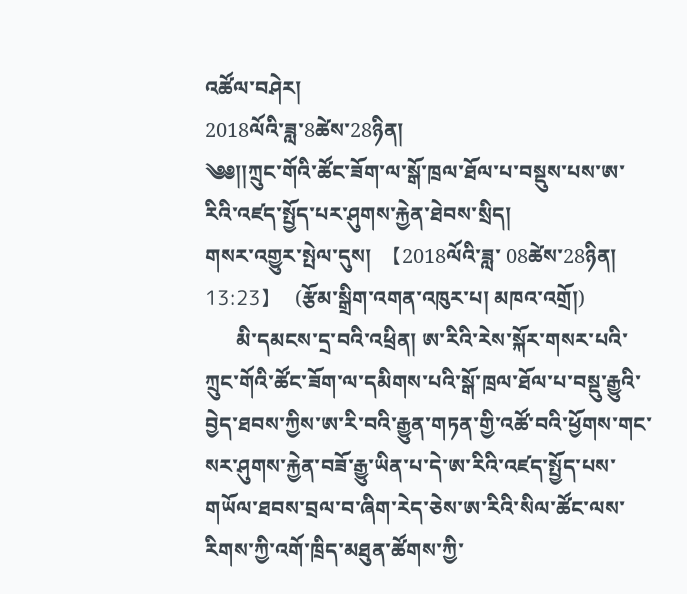འཚོལ་བཤེར།
2018ལོའི་ཟླ་8ཚེས་28ཉིན།
༄༅།།ཀྲུང་གོའི་ཚོང་ཟོག་ལ་སྒོ་ཁྲལ་ཐོལ་པ་བསྡུས་པས་ཨ་རིའི་འཛད་སྤྱོད་པར་ཤུགས་རྐྱེན་ཐེབས་སྲིད།
གསར་འགྱུར་སྤེལ་དུས།  【2018ལོའི་ཟླ་ 08ཚེས་28ཉིན། 13:23】   (རྩོམ་སྒྲིག་འགན་འཁུར་པ། མཁའ་འགྲོ།)
      མི་དམངས་དྲ་བའི་འཕྲིན། ཨ་རིའི་རེས་སྐོར་གསར་པའི་ཀྲུང་གོའི་ཚོང་ཟོག་ལ་དམིགས་པའི་སྒོ་ཁྲལ་ཐོལ་པ་བསྡུ་རྒྱུའི་བྱེད་ཐབས་ཀྱིས་ཨ་རི་བའི་རྒྱུན་གཏན་གྱི་འཚོ་བའི་ཕྱོགས་གང་སར་ཤུགས་རྐྱེན་བཟོ་རྒྱུ་ཡིན་པ་དེ་ཨ་རིའི་འཛད་སྤྱོད་པས་གཡོལ་ཐབས་བྲལ་བ་ཞིག་རེད་ཅེས་ཨ་རིའི་སིལ་ཚོང་ལས་རིགས་ཀྱི་འགོ་ཁྲིད་མཐུན་ཚོགས་ཀྱི་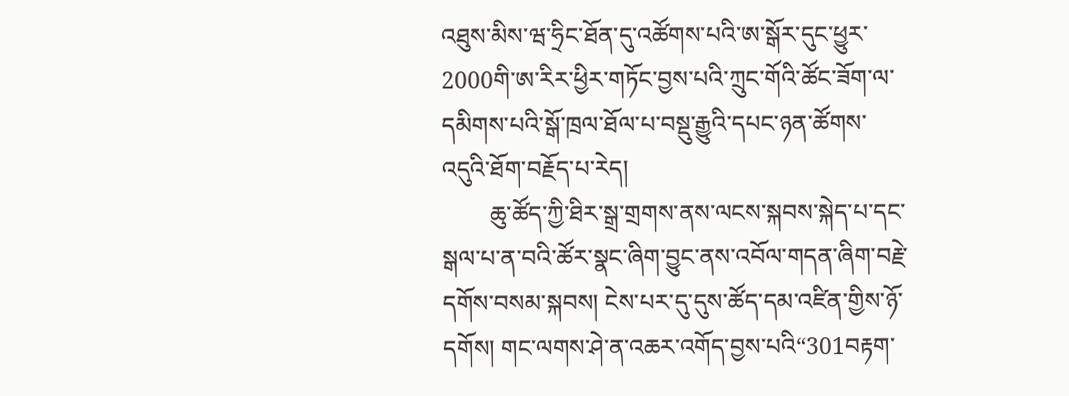འཐུས་མིས་ཝ་ཧྲིང་ཐོན་དུ་འཚོགས་པའི་ཨ་སྒོར་དུང་ཕྱུར་2000གི་ཨ་རིར་ཕྱིར་གཏོང་བྱས་པའི་ཀྲུང་གོའི་ཚོང་ཟོག་ལ་དམིགས་པའི་སྒོ་ཁྲལ་ཐོལ་པ་བསྡུ་རྒྱུའི་དཔང་ཉན་ཚོགས་འདུའི་ཐོག་བརྗོད་པ་རེད།
        ཆུ་ཚོད་ཀྱི་ཐིར་སྒྲ་གྲགས་ནས་ལངས་སྐབས་སྐེད་པ་དང་སྒལ་པ་ན་བའི་ཚོར་སྣང་ཞིག་བྱུང་ནས་འབོལ་གདན་ཞིག་བརྗེ་དགོས་བསམ་སྐབས། ངེས་པར་དུ་དུས་ཚོད་དམ་འཛིན་གྱིས་ཉོ་དགོས། གང་ལགས་ཤེ་ན་འཆར་འགོད་བྱས་པའི“301བརྟག་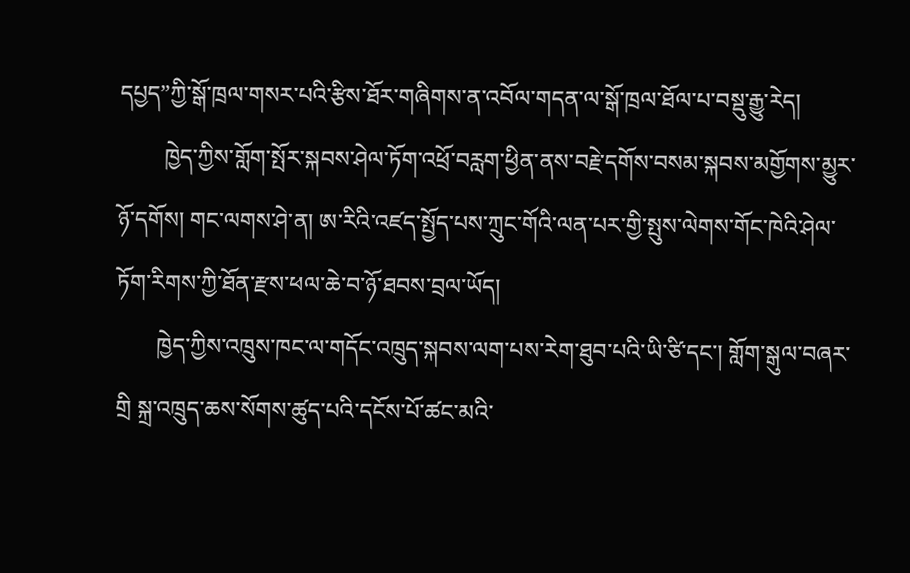དཔྱད”ཀྱི་སྒོ་ཁྲལ་གསར་པའི་རྩིས་ཐོར་གཞིགས་ན་འབོལ་གདན་ལ་སྒོ་ཁྲལ་ཐོལ་པ་བསྡུ་རྒྱུ་རེད།
        ཁྱེད་ཀྱིས་གློག་སྤོར་སྐབས་ཤེལ་ཏོག་འཕྲོ་བརླག་ཕྱིན་ནས་བརྗེ་དགོས་བསམ་སྐབས་མགྱོགས་མྱུར་ཉོ་དགོས། གང་ལགས་ཤེ་ན། ཨ་རིའི་འཛད་སྤྱོད་པས་ཀྲུང་གོའི་ལན་པར་གྱི་སྤུས་ལེགས་གོང་ཁེའི་ཤེལ་ཏོག་རིགས་ཀྱི་ཐོན་རྫས་ཕལ་ཆེ་བ་ཉོ་ཐབས་བྲལ་ཡོད།
       ཁྱེད་ཀྱིས་འཁྲུས་ཁང་ལ་གདོང་འཁྲུད་སྐབས་ལག་པས་རེག་ཐུབ་པའི་ཡི་ཙི་དང་། གློག་སྒུལ་བཞར་གྲི སྐྲ་འཁྲུད་ཆས་སོགས་ཚུད་པའི་དངོས་པོ་ཚང་མའི་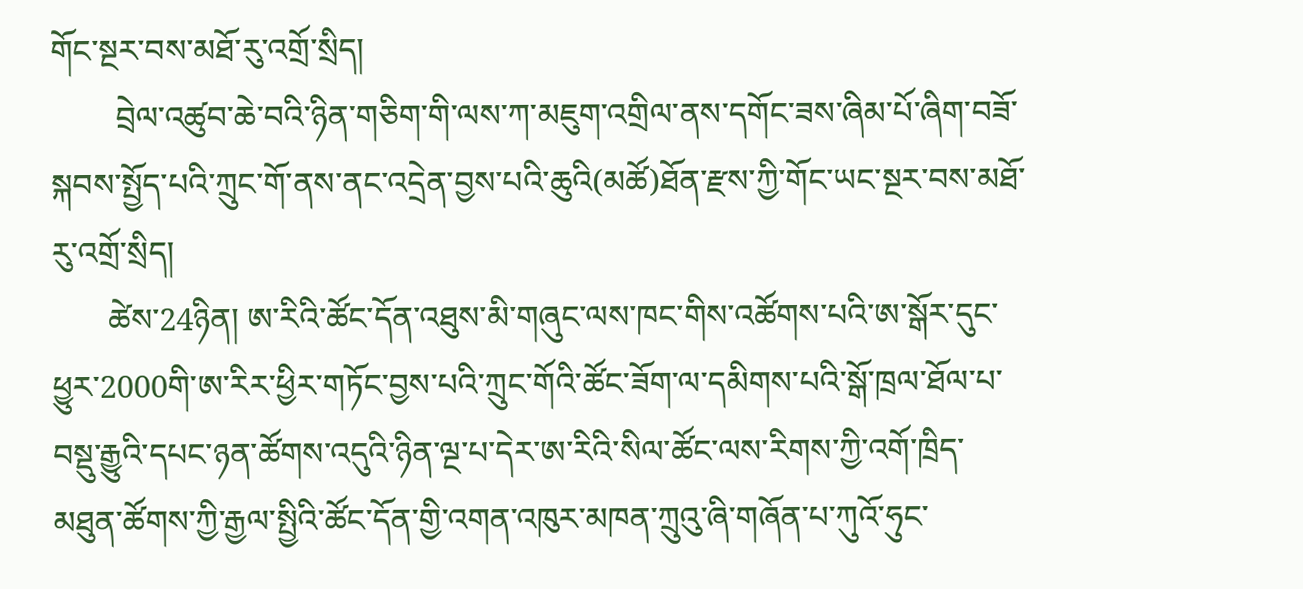གོང་སྔར་བས་མཐོ་རུ་འགྲོ་སྲིད།
        བྲེལ་འཚུབ་ཆེ་བའི་ཉིན་གཅིག་གི་ལས་ཀ་མཇུག་འགྲིལ་ནས་དགོང་ཟས་ཞིམ་པོ་ཞིག་བཟོ་སྐབས་སྤྱོད་པའི་ཀྲུང་གོ་ནས་ནང་འདྲེན་བྱས་པའི་ཆུའི(མཚོ)ཐོན་རྫས་ཀྱི་གོང་ཡང་སྔར་བས་མཐོ་རུ་འགྲོ་སྲིད།
       ཚེས་24ཉིན། ཨ་རིའི་ཚོང་དོན་འཐུས་མི་གཞུང་ལས་ཁང་གིས་འཚོགས་པའི་ཨ་སྒོར་དུང་ཕྱུར་2000གི་ཨ་རིར་ཕྱིར་གཏོང་བྱས་པའི་ཀྲུང་གོའི་ཚོང་ཟོག་ལ་དམིགས་པའི་སྒོ་ཁྲལ་ཐོལ་པ་བསྡུ་རྒྱུའི་དཔང་ཉན་ཚོགས་འདུའི་ཉིན་ལྔ་པ་དེར་ཨ་རིའི་སིལ་ཚོང་ལས་རིགས་ཀྱི་འགོ་ཁྲིད་མཐུན་ཚོགས་ཀྱི་རྒྱལ་སྤྱིའི་ཚོང་དོན་གྱི་འགན་འཁུར་མཁན་ཀྲུའུ་ཞི་གཞོན་པ་ཀུའོ་ཧུང་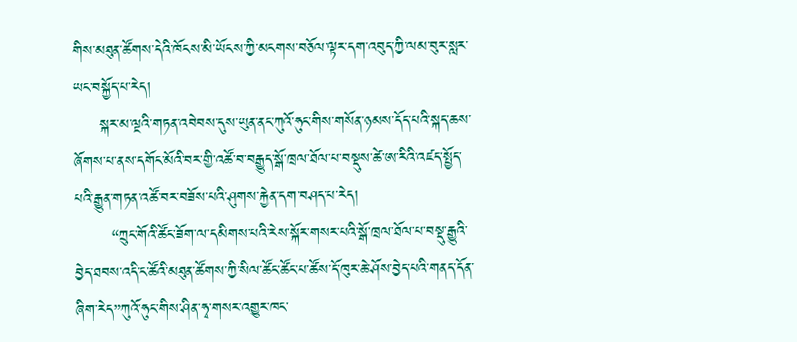གིས་མཐུན་ཚོགས་དེའི་ཁོངས་མི་ཡོངས་ཀྱི་མངགས་བཅོལ་ལྟར་དག་འབུད་ཀྱི་ལམ་བུར་སླར་ཡང་བསྐྱོད་པ་རེད།
     སྐར་མ་ལྔའི་གཏན་འབེབས་དུས་ཡུན་ནང་ཀུའོ་ཧུང་གིས་གསོན་ཉམས་དོད་པའི་སྐད་ཆས་ཞོགས་པ་ནས་དགོང་མོའི་བར་གྱི་འཚོ་བ་བརྒྱུད་སྒོ་ཁྲལ་ཐོལ་པ་བསྡུས་ཚེ་ཨ་རིའི་འཛད་སྤྱོད་པའི་རྒྱུན་གཏན་འཚོ་བར་བཟོས་པའི་ཤུགས་རྐྱེན་དག་བཤད་པ་རེད།
       “ཀྲུང་གོའི་ཚོང་ཟོག་ལ་དམིགས་པའི་རེས་སྐོར་གསར་པའི་སྒོ་ཁྲལ་ཐོལ་པ་བསྡུ་རྒྱུའི་བྱེད་ཐབས་འདི་ང་ཚོའི་མཐུན་ཚོགས་ཀྱི་སིལ་ཚོང་ཚོང་པ་ཚོས་དོ་ཁུར་ཆེ་ཤོས་བྱེད་པའི་གནད་དོན་ཞིག་རེད”ཀུའོ་ཧུང་གིས་ཤིན་ཧྭ་གསར་འགྱུར་ཁང་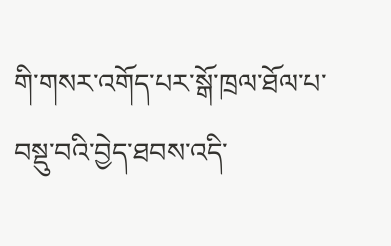གི་གསར་འགོད་པར་སྒོ་ཁྲལ་ཐོལ་པ་བསྡུ་བའི་བྱེད་ཐབས་འདི་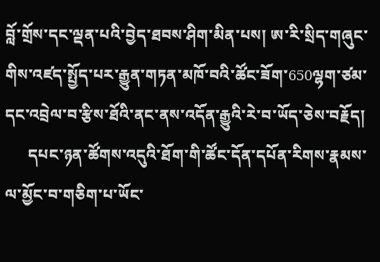བློ་གྲོས་དང་ལྡན་པའི་བྱེད་ཐབས་ཤིག་མིན་པས། ཨ་རི་སྲིད་གཞུང་གིས་འཛད་སྤྱོད་པར་རྒྱུན་གཏན་མཁོ་བའི་ཚོང་ཟོག་650ལྷག་ཙམ་དང་འབྲེལ་བ་རྩིས་ཐོའི་ནང་ནས་འདོན་རྒྱུའི་རེ་བ་ཡོད་ཅེས་བརྗོད།
      དཔང་ཉན་ཚོགས་འདུའི་ཐོག་གི་ཚོང་དོན་དཔོན་རིགས་རྣམས་ལ་མྱོང་བ་གཅིག་པ་ཡོང་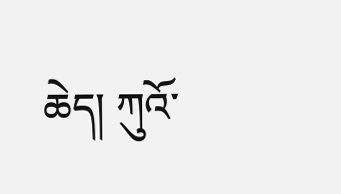ཆེད། ཀུའོ་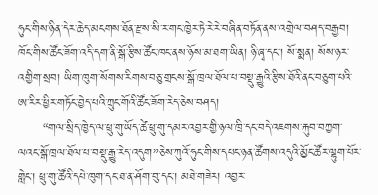ཧུང་གིས་ཉིན་དེར་ཆེད་མངགས་ཐོན་རྫས་སི་ར་གང་ཁྱེར་ཏེ་རེ་རེ་བཞིན་བཏོན་ནས་འགྲེལ་བཤད་བརྒྱབ། ཁོང་གིས་ཚོང་ཟོག་འདི་དག་ནི་སྒོ་རྩིས་ཚོང་ཁང་ནས་ཉོས་མ་ཐག་ཡིན། ཉི་ཞྭ་དང་། སོ་སྨན། སོས་ཉར་འགྱིག་སྲབ། ཡིག་ཁུག་སོགས་རིགས་བཅུ་གྲངས་སྒོ་ཁྲལ་ཐོལ་པ་བསྡུ་རྒྱུའི་རྩིས་ཐོའི་ནང་བཅུག་པའི་ཨ་རིར་ཕྱིར་གཏོང་བྱེད་པའི་ཀྲུང་གོའི་ཚོང་ཟོག་རེད་ཅེས་བཤད།
      “གལ་སྲིད་ཁྱེད་ལ་ཕྲུ་གུ་ཡོད་ཚེ་ཕྲུ་གུ་དམར་འབྱར་གྱི་ཉལ་ཁྲི་དང་བདེ་འཇགས་རྐུབ་བཀྱག་ལའང་སྒོ་ཁྲལ་ཐོལ་པ་བསྡུ་རྒྱུ་རེད་འདུག”ཅེས་ཀུའོ་ཧུང་གིས་དཔང་ཉན་ཚོགས་འདུའི་མྱོང་ཚོར་ལྷུག་པོར་གླེང་། ཕྲུ་གུ་ཚོའི་དཔེ་ཁུག་དང་ཐ་ན་ཤོག་བུ་དང་། མཐེ་གཟེར། འབྱར་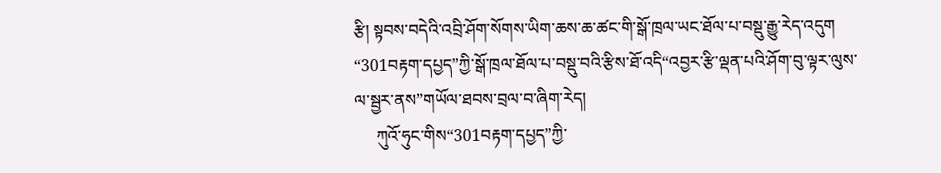རྩི། སྟབས་བདེའི་འབྲི་ཤོག་སོགས་ཡིག་ཆས་ཆ་ཚང་གི་སྒོ་ཁྲལ་ཡང་ཐོལ་པ་བསྡུ་རྒྱུ་རེད་འདུག “301བརྟག་དཔྱད”ཀྱི་སྒོ་ཁྲལ་ཐོལ་པ་བསྡུ་བའི་རྩིས་ཐོ་འདི“འབྱར་རྩི་ལྡན་པའི་ཤོག་བུ་ལྟར་ལུས་ལ་སྦྱར་ནས”གཡོལ་ཐབས་བྲལ་བ་ཞིག་རེད།
     ཀུའོ་ཧུང་གིས“301བརྟག་དཔྱད”ཀྱི་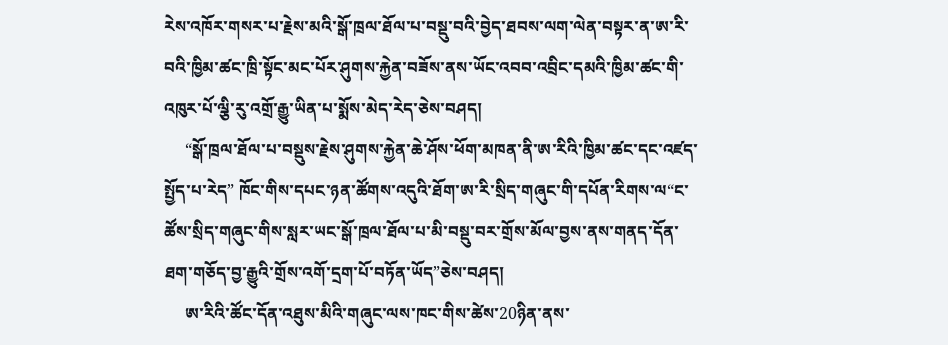རེས་འཁོར་གསར་པ་རྗེས་མའི་སྒོ་ཁྲལ་ཐོལ་པ་བསྡུ་བའི་བྱེད་ཐབས་ལག་ལེན་བསྟར་ན་ཨ་རི་བའི་ཁྱིམ་ཚང་ཁྲི་སྟོང་མང་པོར་ཤུགས་རྐྱེན་བཟོས་ནས་ཡོང་འབབ་འབྲིང་དམའི་ཁྱིམ་ཚང་གི་འཁུར་པོ་ལྕི་རུ་འགྲོ་རྒྱུ་ཡིན་པ་སྨོས་མེད་རེད་ཅེས་བཤད།
     “སྒོ་ཁྲལ་ཐོལ་པ་བསྡུས་རྗེས་ཤུགས་རྐྱེན་ཆེ་ཤོས་ཕོག་མཁན་ནི་ཨ་རིའི་ཁྱིམ་ཚང་དང་འཛད་སྤྱོད་པ་རེད” ཁོང་གིས་དཔང་ཉན་ཚོགས་འདུའི་ཐོག་ཨ་རི་སྲིད་གཞུང་གི་དཔོན་རིགས་ལ“ང་ཚོས་སྲིད་གཞུང་གིས་སླར་ཡང་སྒོ་ཁྲལ་ཐོལ་པ་མི་བསྡུ་བར་གྲོས་མོལ་བྱས་ནས་གནད་དོན་ཐག་གཅོད་བྱ་རྒྱུའི་གྲོས་འགོ་དྲག་པོ་བཏོན་ཡོད”ཅེས་བཤད།
     ཨ་རིའི་ཚོང་དོན་འཐུས་མིའི་གཞུང་ལས་ཁང་གིས་ཚེས་20ཉིན་ནས་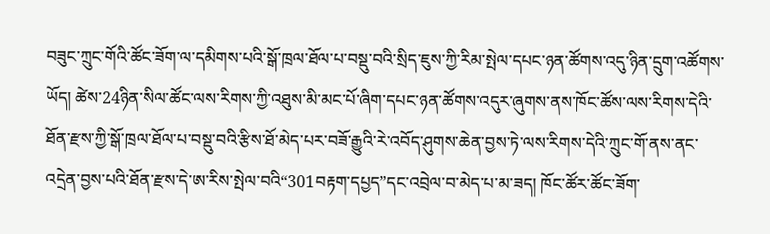བཟུང་ཀྲུང་གོའི་ཚོང་ཟོག་ལ་དམིགས་པའི་སྒོ་ཁྲལ་ཐོལ་པ་བསྡུ་བའི་སྲིད་ཇུས་ཀྱི་རིམ་སྤེལ་དཔང་ཉན་ཚོགས་འདུ་ཉིན་དྲུག་འཚོགས་ཡོད། ཚེས་24ཉིན་སིལ་ཚོང་ལས་རིགས་ཀྱི་འཐུས་མི་མང་པོ་ཞིག་དཔང་ཉན་ཚོགས་འདུར་ཞུགས་ནས་ཁོང་ཚོས་ལས་རིགས་དེའི་ཐོན་རྫས་ཀྱི་སྒོ་ཁྲལ་ཐོལ་པ་བསྡུ་བའི་རྩིས་ཐོ་མེད་པར་བཟོ་རྒྱུའི་རེ་འབོད་ཤུགས་ཆེན་བྱས་ཏེ་ལས་རིགས་དེའི་ཀྲུང་གོ་ནས་ནང་འདྲེན་བྱས་པའི་ཐོན་རྫས་དེ་ཨ་རིས་སྤེལ་བའི“301བརྟག་དཔྱད”དང་འབྲེལ་བ་མེད་པ་མ་ཟད། ཁོང་ཚོར་ཚོང་ཟོག་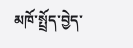མཁོ་སྤྲོད་བྱེད་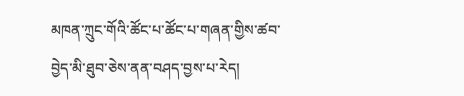མཁན་ཀྲུང་གོའི་ཚོང་པ་ཚོང་པ་གཞན་གྱིས་ཚབ་བྱེད་མི་ཐུབ་ཅེས་ནན་བཤད་བྱས་པ་རེད།